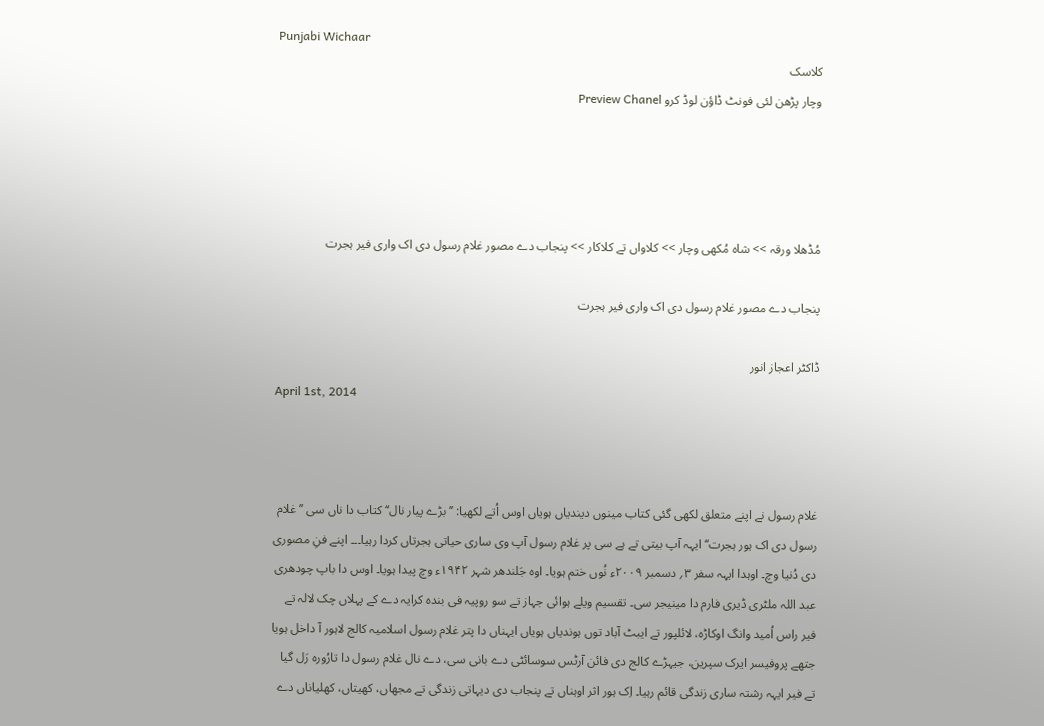Punjabi Wichaar
کلاسک
وچار پڑھن لئی فونٹ ڈاؤن لوڈ کرو Preview Chanel




مُڈھلا ورقہ >> شاہ مُکھی وچار >> کلاواں تے کلاکار >> پنجاب دے مصور غلام رسول دی اک واری فیر ہجرت

پنجاب دے مصور غلام رسول دی اک واری فیر ہجرت

ڈاکٹر اعجاز انور
April 1st, 2014



غلام رسول نے اپنے متعلق لکھی گئی کتاب مینوں دیندیاں ہویاں اوس اُتے لکھیا: ’’بڑے پیار نال‘‘ کتاب دا ناں سی ’’غلام رسول دی اک ہور ہجرت‘‘ ایہہ آپ بیتی تے ہے سی پر غلام رسول آپ وی ساری حیاتی ہجرتاں کردا رہیا۔۔۔ اپنے فنِ مصوری دی دُنیا وچ۔ اوہدا ایہہ سفر ۳؍ دسمبر ۲۰۰۹ء نُوں ختم ہویا۔ اوہ جَلندھر شہر ۱۹۴۲ء وچ پیدا ہویا۔ اوس دا باپ چودھری عبد اللہ ملٹری ڈیری فارم دا مینیجر سی۔ تقسیم ویلے ہوائی جہاز تے سو روپیہ فی بندہ کرایہ دے کے پہلاں چک لالہ تے فیر راس اُمید وانگ اوکاڑہ، لائلپور تے ایبٹ آباد توں ہوندیاں ہویاں ایہناں دا پتر غلام رسول اسلامیہ کالج لاہور آ داخل ہویا جتھے پروفیسر ایرک سپرین، جیہڑے کالج دی فائن آرٹس سوسائٹی دے بانی سی، دے نال غلام رسول دا تارُورہ رَل گیا تے فیر ایہہ رشتہ ساری زندگی قائم رہیا۔ اِک ہور اثر اوہناں تے پنجاب دی دیہاتی زندگی تے مجھاں، کھیتاں، کھلیاناں دے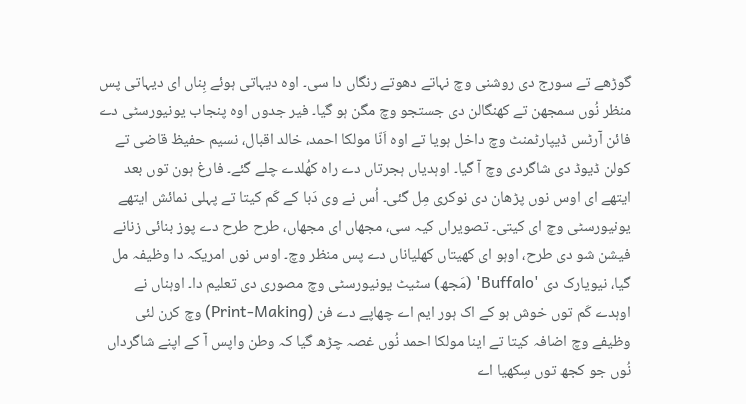گوڑھے تے سورج دی روشنی وچ نہاتے دھوتے رنگاں دا سی۔ اوہ دیہاتی ہوئے بِناں ای دیہاتی پس منظر نُوں سمجھن تے کھنگالن دی جستجو وچ مگن ہو گیا۔ فیر جدوں اوہ پنجاب یونیورسٹی دے فائن آرٹس ڈیپارٹمنٹ وچ داخل ہویا تے اوہ اَنّا مولکا احمد، خالد اقبال، نسیم حفیظ قاضی تے کولن ڈیوڈ دی شاگردی وچ آ گیا۔ اوہدیاں ہجرتاں دے راہ کھُلدے چلے گئے۔ فارغ ہون توں بعد ایتھے ای اوس نوں پڑھان دی نوکری مِل گئی۔ اُس نے وی دَبا کے کَم کیتا تے پہلی نمائش ایتھے یونیورسٹی وچ ای کیتی۔ تصویراں کیہ سی، مجھاں ای مجھاں، طرح طرح دے پوز بنائی زنانے فیشن شو دی طرح، اوہو ای کھیتاں کھلیاناں دے پس منظر وچ۔ اوس نوں امریکہ دا وظیفہ مل گیا، نیویارک دی 'Buffalo' (مَجھ) سٹیٹ یونیورسٹی وچ مصوری دی تعلیم دا۔ اوہناں نے اوہدے کَم توں خوش ہو کے اک ہور ایم اے چھاپے دے فن (Print-Making) وچ کرن لئی وظیفے وچ اضافہ کیتا تے اینا مولکا احمد نُوں غصہ چڑھ گیا کہ وطن واپس آ کے اپنے شاگرداں نُوں جو کجھ توں سِکھیا اے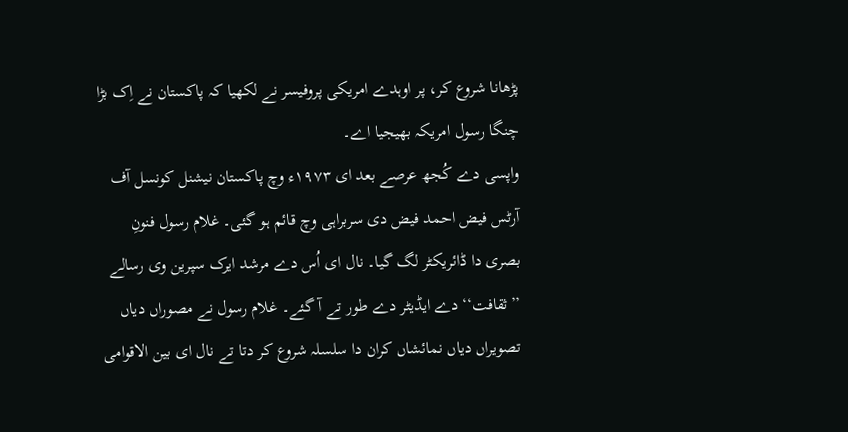پڑھانا شروع کر، پر اوہدے امریکی پروفیسر نے لکھیا کہ پاکستان نے اِک بڑا چنگا رسول امریکہ بھیجیا اے۔
واپسی دے کُجھ عرصے بعد ای ۱۹۷۳ء وچ پاکستان نیشنل کونسل آف آرٹس فیض احمد فیض دی سربراہی وچ قائم ہو گئی۔ غلام رسول فنونِ بصری دا ڈائریکٹر لگ گیا۔ نال ای اُس دے مرشد ایرک سپرین وی رسالے ’’ثقافت‘‘ دے ایڈیٹر دے طور تے آ گئے۔ غلام رسول نے مصوراں دیاں تصویراں دیاں نمائشاں کران دا سلسلہ شروع کر دتا تے نال ای بین الاقوامی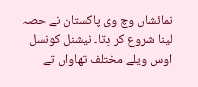نمائشاں وچ وی پاکستان نے حصہ لینا شروع کر دِتا۔ نیشنل کونسل اوس ویلے مختلف تھاواں تے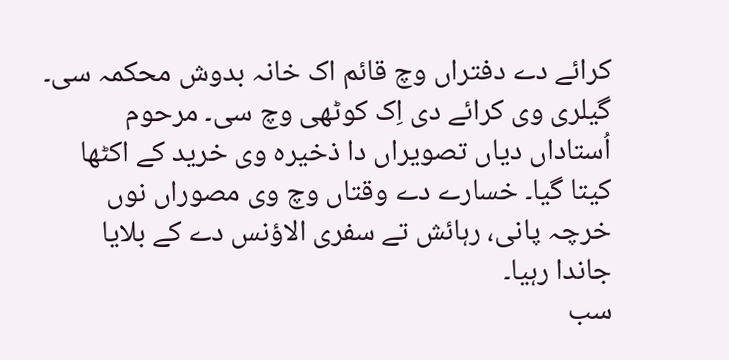کرائے دے دفتراں وچ قائم اک خانہ بدوش محکمہ سی۔ گیلری وی کرائے دی اِک کوٹھی وچ سی۔ مرحوم اُستاداں دیاں تصویراں دا ذخیرہ وی خرید کے اکٹھا کیتا گیا۔ خسارے دے وقتاں وچ وی مصوراں نوں خرچہ پانی، رہائش تے سفری الاؤنس دے کے بلایا جاندا رہیا۔
سب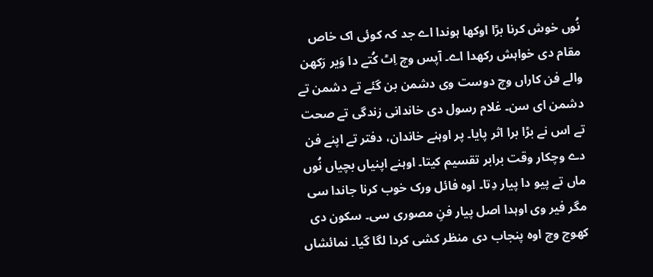نُوں خوش کرنا بڑا اوکھا ہوندا اے جد کہ کوئی اک خاص مقام دی خواہش رکھدا اے۔ آپس وچ اِٹ کُتے دا وَیر رَکھن والے فن کاراں وچ دوست وی دشمن بن گئے تے دشمن تے دشمن ای سن۔ غلام رسول دی خاندانی زندگی تے صحت تے اس نے بڑا برا اثر پایا۔ پر اوہنے خاندان، دفتر تے اپنے فن دے وچکار وقت برابر تقسیم کیتا۔ اوہنے اپنیاں بچیاں نُوں ماں تے پیو دا پیار دِتا۔ اوہ فائل ورک خوب کرنا جاندا سی مگر فیر وی اوہدا اصل پیار فنِ مصوری سی۔ سکون دی کھوج وچ اوہ پنجاب دی منظر کشی کردا لگا گیا۔ نمائشاں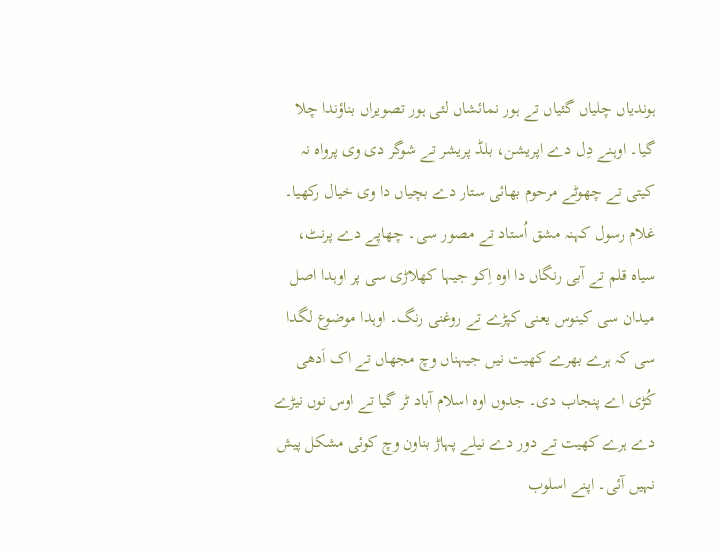ہوندیاں چلیاں گئیاں تے ہور نمائشاں لئی ہور تصویراں بناؤندا چلا گیا۔ اوہنے دِل دے اپریشن، بلڈ پریشر تے شوگر دی وی پرواہ نہ کیتی تے چھوٹے مرحوم بھائی ستار دے بچیاں دا وی خیال رکھیا۔
غلام رسول کہنہ مشق اُستاد تے مصور سی۔ چھاپے دے پرنٹ، سیاہ قلم تے آبی رنگاں دا اوہ اِکو جیہا کھلاڑی سی پر اوہدا اصل میدان سی کینوس یعنی کپڑے تے روغنی رنگ۔ اوہدا موضوع لگدا سی کہ ہرے بھرے کھیت نیں جیہناں وچ مجھاں تے اک اَدھی کُڑی اے پنجاب دی۔ جدوں اوہ اسلام آباد ٹر گیا تے اوس نوں نیڑے دے ہرے کھیت تے دور دے نیلے پہاڑ بناون وچ کوئی مشکل پیش نہیں آئی۔ اپنے اسلوب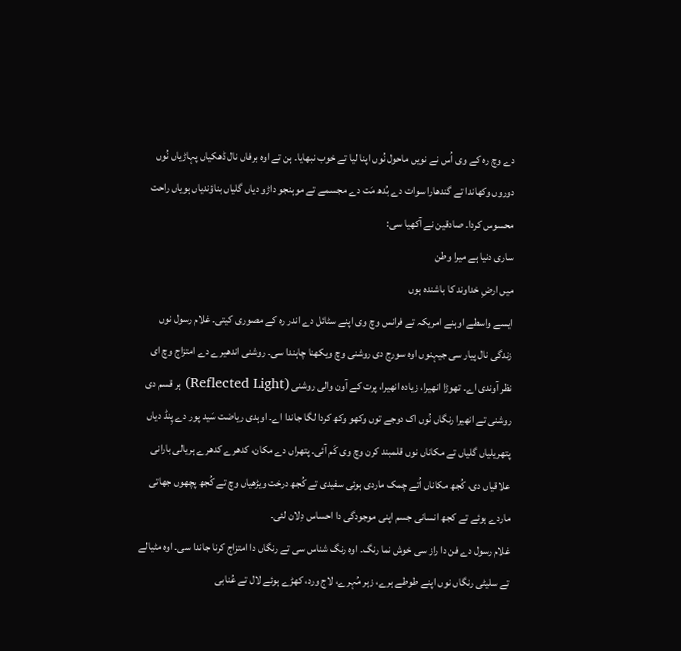دے وچ رہ کے وی اُس نے نویں ماحول نُوں اپنا لیا تے خوب نبھایا۔ ہن تے اوہ برفاں نال ڈھکیاں پہاڑیاں نُوں دوروں وکھاندا تے گندھارا سوات دے بُدھ مَت دے مجسمے تے موہنجو داڑو دیاں گلیاں بناؤندیاں ہویاں راحت محسوس کردا۔ صادقین نے آکھیا سی:
ساری دنیا ہے میرا وطن
میں ارضِ خداوند کا باشندہ ہوں
ایسے واسطے اوہنے امریکہ تے فرانس وچ وی اپنے سٹائل دے اندر رہ کے مصوری کیتی۔ غلام رسول نوں زندگی نال پیار سی جیہنوں اوہ سورج دی روشنی وچ ویکھنا چاہندا سی۔ روشنی اندھیرے دے امتزاج وچ ای نظر آوندی اے۔ تھوڑا انھیرا، زیادہ انھیرا، پرت کے آون والی روشنی (Reflected Light) ہر قسم دی روشنی تے انھیرا رنگاں نُوں اک دوجے توں وکھو وکھ کردا لگا جاندا اے۔ اوہدی ریاضت سَید پور دے پِنڈ دیاں پتھریلیاں گلیاں تے مکاناں نوں قلمبند کرن وچ وی کَم آئی۔ پتھراں دے مکان، کدھرے کدھرے ہریالی بارانی علاقیاں دی، کُجھ مکاناں اُتے چمک ماردی ہوئی سفیدی تے کُجھ درخت ویڑھیاں وچ تے کُجھ پچھوں جھاتی ماردے ہوئے تے کجھ انسانی جسم اپنی موجودگی دا احساس دِلان لئی۔
غلام رسول دے فن دا راز سی خوش نما رنگ۔ اوہ رنگ شناس سی تے رنگاں دا امتزاج کرنا جاندا سی۔ اوہ مٹیالے تے سلیٹی رنگاں نوں اپنے طوطے ہرے، زہر مُہرے، لاج ورد، کھڑے ہوئے لال تے عُنابی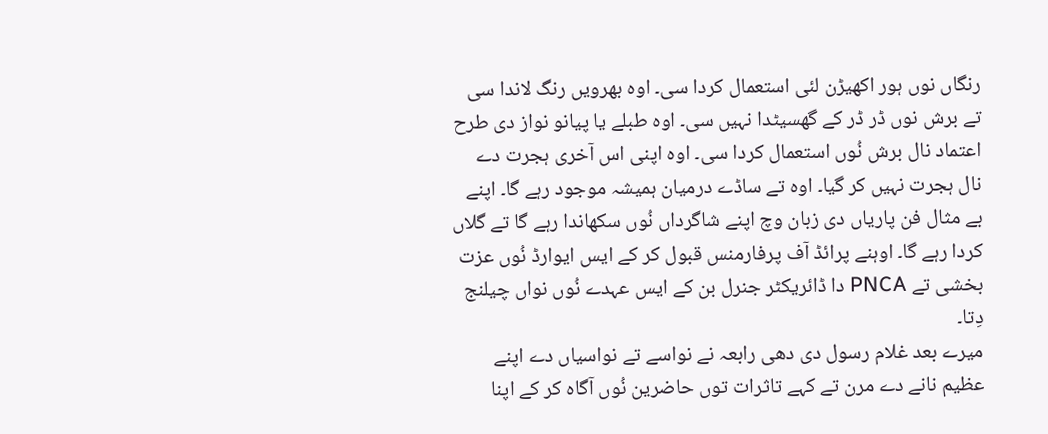رنگاں نوں ہور اکھیڑن لئی استعمال کردا سی۔ اوہ بھرویں رنگ لاندا سی تے برش نوں ڈر ڈر کے گھسیٹدا نہیں سی۔ اوہ طبلے یا پیانو نواز دی طرح اعتماد نال برش نُوں استعمال کردا سی۔ اوہ اپنی اس آخری ہجرت دے نال ہجرت نہیں کر گیا۔ اوہ تے ساڈے درمیان ہمیشہ موجود رہے گا۔ اپنے بے مثال فن پاریاں دی زبان وچ اپنے شاگرداں نُوں سکھاندا رہے گا تے گلاں کردا رہے گا۔ اوہنے پرائڈ آف پرفارمنس قبول کر کے ایس ایوارڈ نُوں عزت بخشی تے PNCA دا ڈائریکٹر جنرل بن کے ایس عہدے نُوں نواں چیلنج دِتا۔
میرے بعد غلام رسول دی دھی رابعہ نے نواسے تے نواسیاں دے اپنے عظیم نانے دے مرن تے کہے تاثرات توں حاضرین نُوں آگاہ کر کے اپنا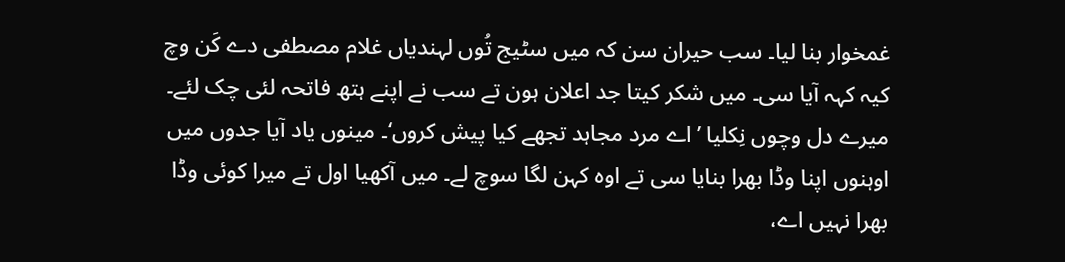غمخوار بنا لیا۔ سب حیران سن کہ میں سٹیج تُوں لہندیاں غلام مصطفی دے کَن وچ کیہ کہہ آیا سی۔ میں شکر کیتا جد اعلان ہون تے سب نے اپنے ہتھ فاتحہ لئی چک لئے۔ میرے دل وچوں نِکلیا ’اے مرد مجاہد تجھے کیا پیش کروں‘۔ مینوں یاد آیا جدوں میں اوہنوں اپنا وڈا بھرا بنایا سی تے اوہ کہن لگا سوچ لے۔ میں آکھیا اول تے میرا کوئی وڈا بھرا نہیں اے،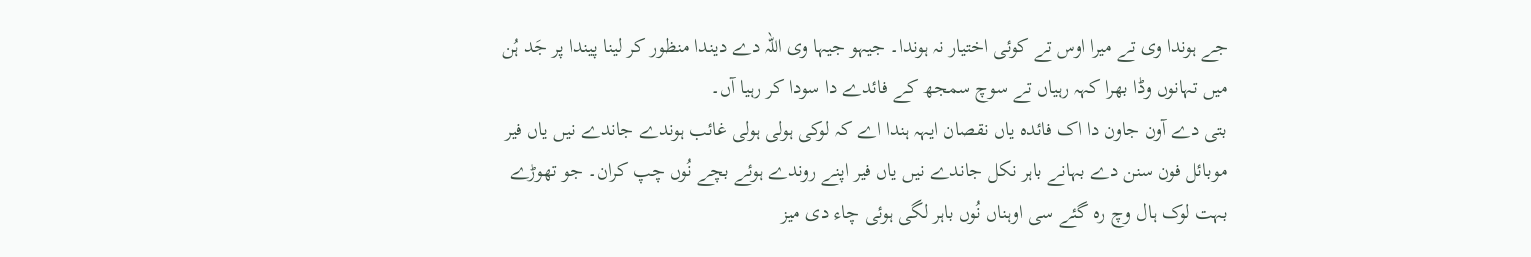جے ہوندا وی تے میرا اوس تے کوئی اختیار نہ ہوندا۔ جیہو جیہا وی اللہ دے دیندا منظور کر لینا پیندا پر جَد ہُن میں تہانوں وڈا بھرا کہہ رہیاں تے سوچ سمجھ کے فائدے دا سودا کر رہیا آں۔
بتی دے آون جاون دا اک فائدہ یاں نقصان ایہہ ہندا اے کہ لوکی ہولی ہولی غائب ہوندے جاندے نیں یاں فیر موبائل فون سنن دے بہانے باہر نکل جاندے نیں یاں فیر اپنے روندے ہوئے بچے نُوں چپ کران۔ جو تھوڑے بہت لوک ہال وچ رہ گئے سی اوہناں نُوں باہر لگی ہوئی چاء دی میز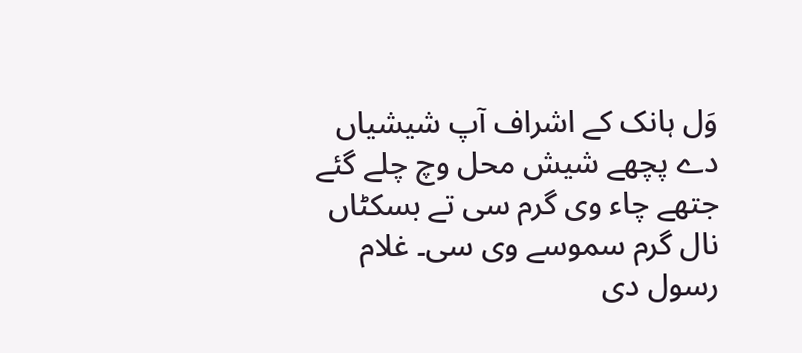وَل ہانک کے اشراف آپ شیشیاں دے پچھے شیش محل وچ چلے گئے جتھے چاء وی گرم سی تے بسکٹاں نال گرم سموسے وی سی۔ غلام رسول دی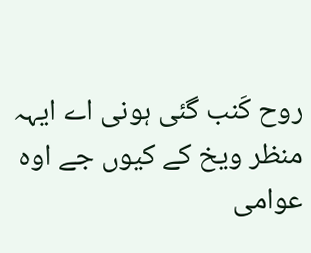روح کَنب گئی ہونی اے ایہہ منظر ویخ کے کیوں جے اوہ عوامی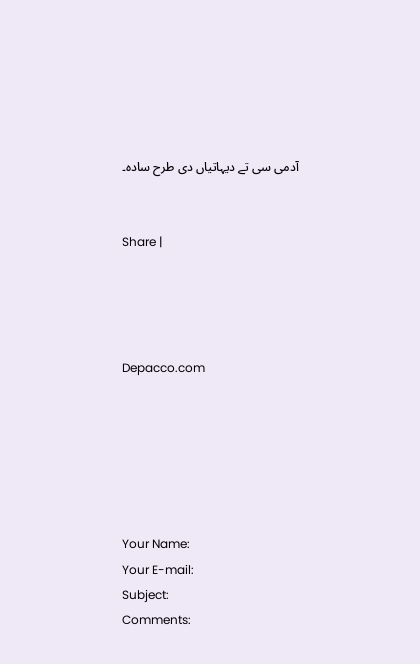آدمی سی تے دیہاتیاں دی طرح سادہ۔


Share |




Depacco.com






Your Name:
Your E-mail:
Subject:
Comments: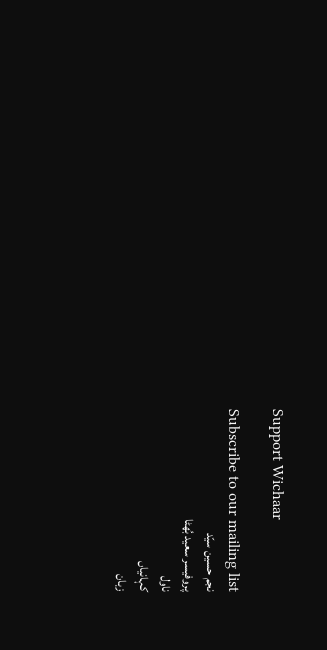Support Wichaar

Subscribe to our mailing list
نجم حسین سیّد
پروفیسر سعید بُھٹا
ناول
کہانیاں
زبان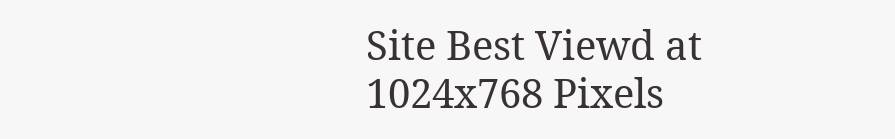Site Best Viewd at 1024x768 Pixels